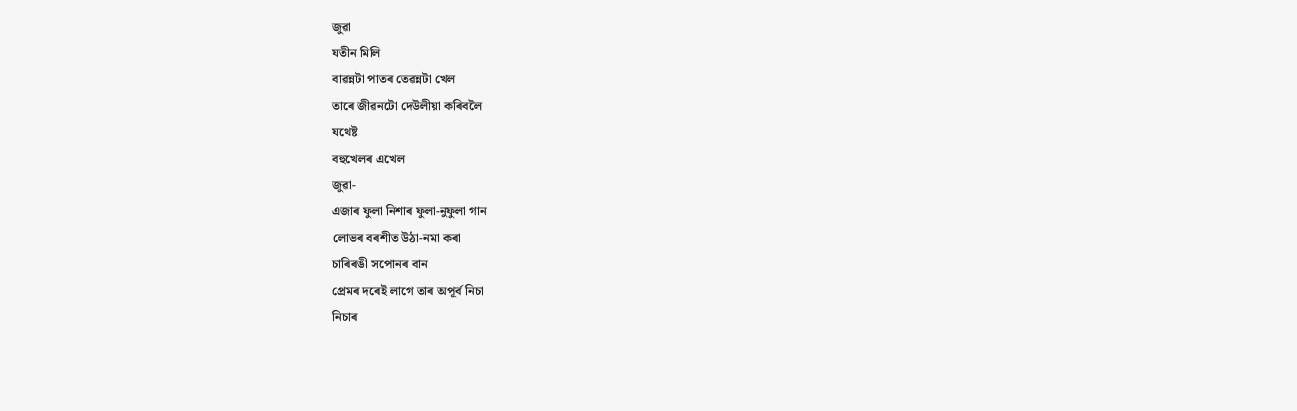জুৱা
যতীন মিলি
বাৱন্নটা পাতৰ তেৱন্নটা খেল
তাৰে জীৱনটো দেউলীয়া কৰিবলৈ
যথেষ্ট
বহুখেলৰ এখেল
জুৱা-
এজাৰ ফুলা নিশাৰ ফুলা-নুফুলা গান
লোভৰ বৰশীত উঠা-নমা কৰা
চাৰিৰঙী সপোনৰ বান
প্ৰেমৰ দৰেই লাগে তাৰ অপূৰ্ব নিচা
নিচাৰ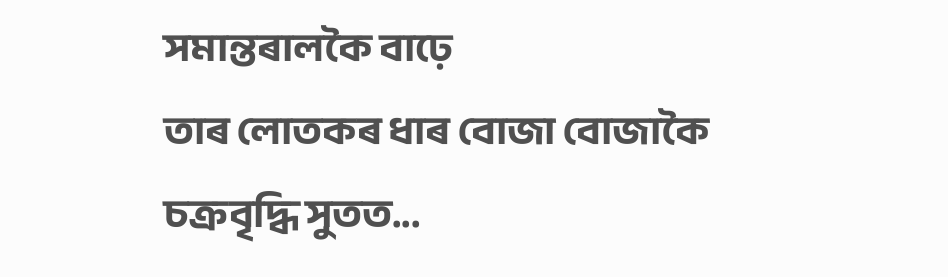সমান্তৰালকৈ বাঢ়ে
তাৰ লোতকৰ ধাৰ বোজা বোজাকৈ
চক্ৰবৃদ্ধি সুতত...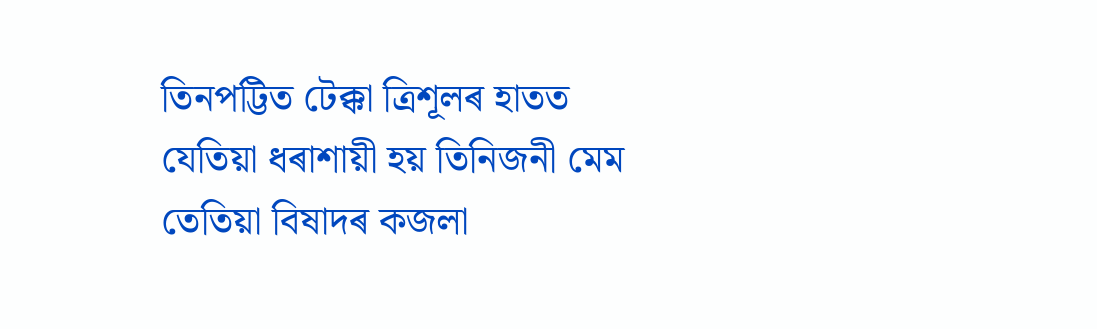তিনপট্টিত টেক্কা ত্ৰিশূলৰ হাতত
যেতিয়া ধৰাশায়ী হয় তিনিজনী মেম
তেতিয়া বিষাদৰ কজলা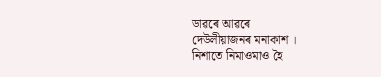ডাৱৰে আৱৰে
দেউলীয়াজনৰ মনাকাশ ।
নিশাতে নিমাওমাও হৈ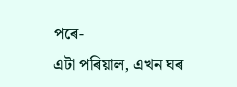পৰে-
এটা পৰিয়াল, এখন ঘৰ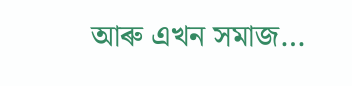আৰু এখন সমাজ…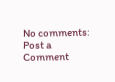No comments:
Post a Comment